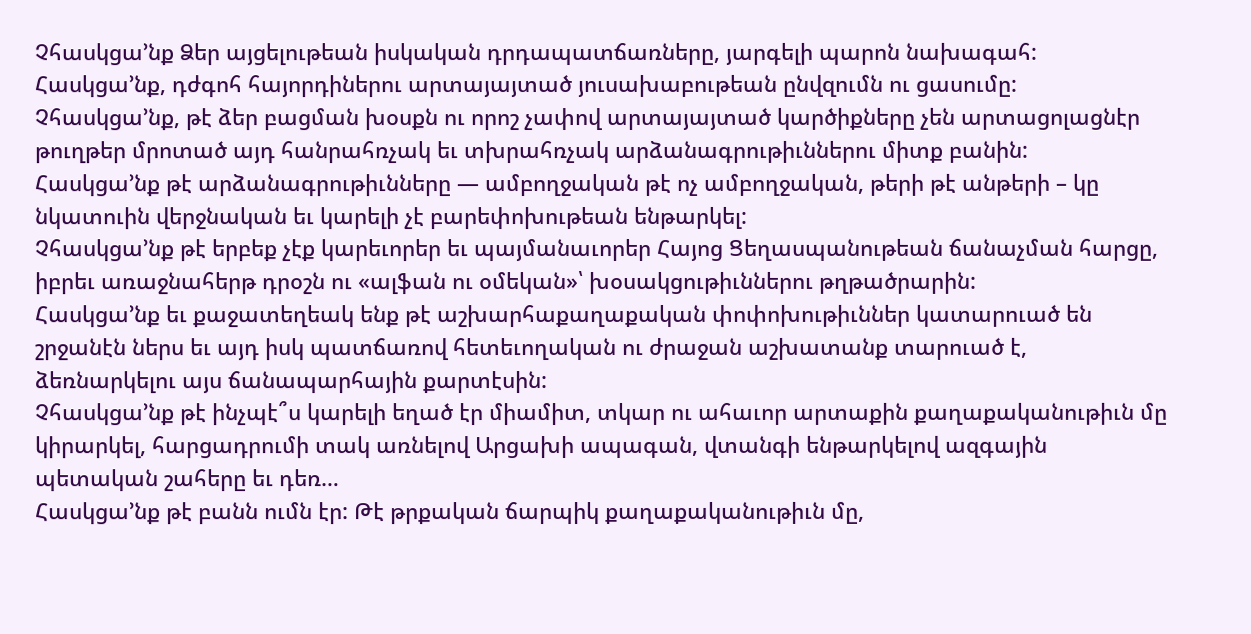Չհասկցա’նք Ձեր այցելութեան իսկական դրդապատճառները, յարգելի պարոն նախագահ:
Հասկցա’նք, դժգոհ հայորդիներու արտայայտած յուսախաբութեան ընվզումն ու ցասումը:
Չհասկցա’նք, թէ ձեր բացման խօսքն ու որոշ չափով արտայայտած կարծիքները չեն արտացոլացնէր թուղթեր մրոտած այդ հանրահռչակ եւ տխրահռչակ արձանագրութիւններու միտք բանին:
Հասկցա’նք թէ արձանագրութիւնները — ամբողջական թէ ոչ ամբողջական, թերի թէ անթերի – կը նկատուին վերջնական եւ կարելի չէ բարեփոխութեան ենթարկել:
Չհասկցա’նք թէ երբեք չէք կարեւորեր եւ պայմանաւորեր Հայոց Ցեղասպանութեան ճանաչման հարցը, իբրեւ առաջնահերթ դրօշն ու «ալֆան ու օմեկան»՝ խօսակցութիւններու թղթածրարին:
Հասկցա’նք եւ քաջատեղեակ ենք թէ աշխարհաքաղաքական փոփոխութիւններ կատարուած են շրջանէն ներս եւ այդ իսկ պատճառով հետեւողական ու ժրաջան աշխատանք տարուած է, ձեռնարկելու այս ճանապարհային քարտէսին:
Չհասկցա’նք թէ ինչպէ՞ս կարելի եղած էր միամիտ, տկար ու ահաւոր արտաքին քաղաքականութիւն մը կիրարկել, հարցադրումի տակ առնելով Արցախի ապագան, վտանգի ենթարկելով ազգային պետական շահերը եւ դեռ…
Հասկցա’նք թէ բանն ումն էր: Թէ թրքական ճարպիկ քաղաքականութիւն մը,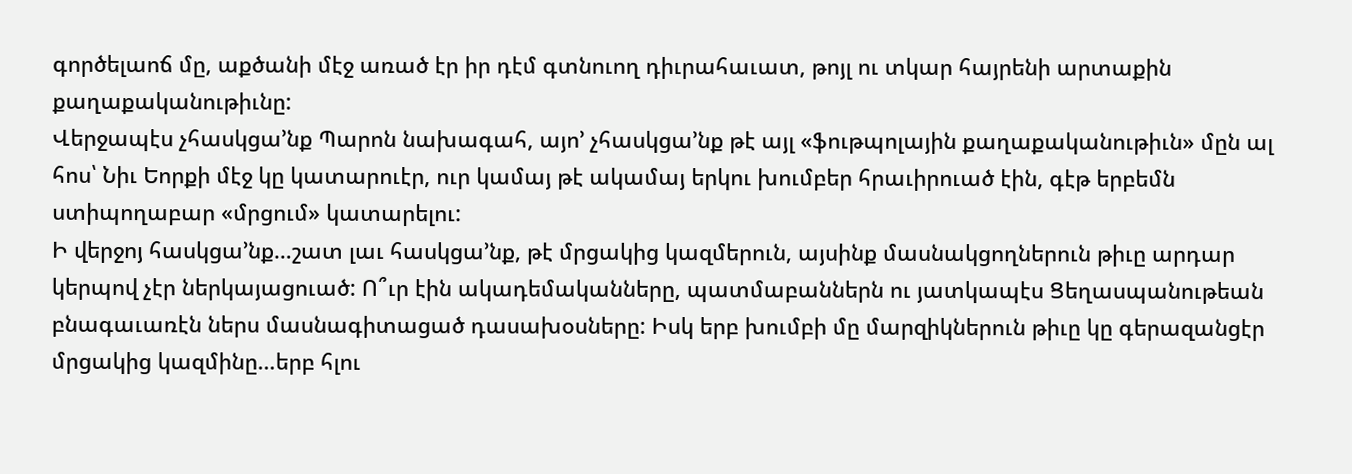գործելաոճ մը, աքծանի մէջ առած էր իր դէմ գտնուող դիւրահաւատ, թոյլ ու տկար հայրենի արտաքին քաղաքականութիւնը:
Վերջապէս չհասկցա’նք Պարոն նախագահ, այո’ չհասկցա’նք թէ այլ «ֆութպոլային քաղաքականութիւն» մըն ալ հոս՝ Նիւ Եորքի մէջ կը կատարուէր, ուր կամայ թէ ակամայ երկու խումբեր հրաւիրուած էին, գէթ երբեմն ստիպողաբար «մրցում» կատարելու:
Ի վերջոյ հասկցա’նք…շատ լաւ հասկցա’նք, թէ մրցակից կազմերուն, այսինք մասնակցողներուն թիւը արդար կերպով չէր ներկայացուած: Ո՞ւր էին ակադեմականները, պատմաբաններն ու յատկապէս Ցեղասպանութեան բնագաւառէն ներս մասնագիտացած դասախօսները: Իսկ երբ խումբի մը մարզիկներուն թիւը կը գերազանցէր մրցակից կազմինը…երբ հլու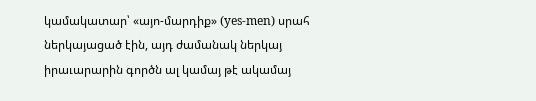կամակատար՝ «այո-մարդիք» (yes-men) սրահ ներկայացած էին, այդ ժամանակ ներկայ իրաւարարին գործն ալ կամայ թէ ակամայ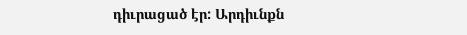դիւրացած էր: Արդիւնքն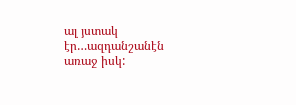ալ յստակ էր…ազդանշանէն առաջ իսկ: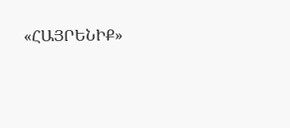«ՀԱՅՐԵՆԻՔ»